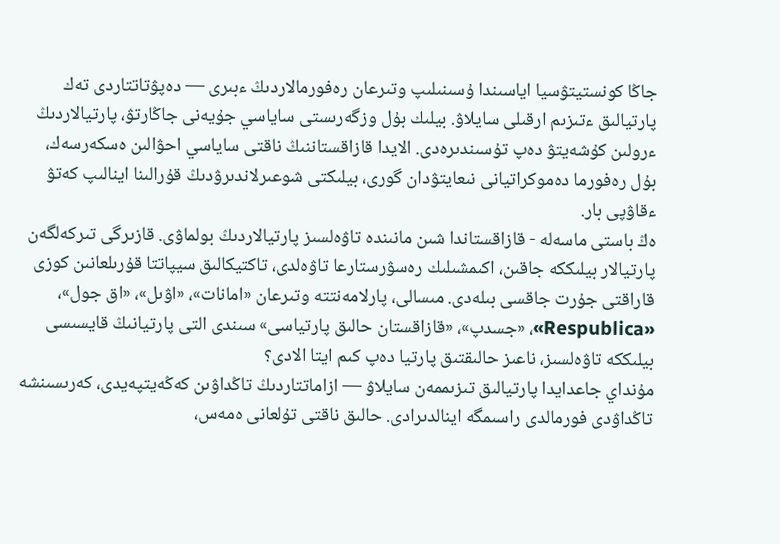جاڭا كونستيتۋسيا اياسىندا ۇسىنىلىپ وتىرعان رەفورمالاردىڭ ءبىرى — دەپۋتاتتاردى تەك پارتيالىق ءتىزىم ارقىلى سايلاۋ. بيلىك بۇل وزگەرىستى ساياسي جۇيەنى جاڭارتۋ، پارتيالاردىڭ ءرولىن كۇشەيتۋ دەپ تۇسىندىرەدى. الايدا قازاقستاننىڭ ناقتى ساياسي احۋالىن ەسكەرسەك، بۇل رەفورما دەموكراتيانى نىعايتۋدان گورى، بيلىكتى شوعىرلاندىرۋدىڭ قۇرالىنا اينالىپ كەتۋ ءقاۋپى بار.
ەڭ باستى ماسەلە - قازاقستاندا شىن مانىندە تاۋەلسىز پارتيالاردىڭ بولماۋى. قازىرگى تىركەلگەن پارتيالار بيلىككە جاقىن، اكىمشىلىك رەسۋرستارعا تاۋەلدى، تاكتيكالىق سيپاتتا قۇرىلعانىن كوزى قاراقتى جۇرت جاقسى بىلەدى. مىسالى، پارلامەنتتە وتىرعان «امانات»، «اۋىل»، «اق جول»، «Respublica»، «جسدپ»، «قازاقستان حالىق پارتياسى» سىندى التى پارتيانىڭ قايسىسى بيلىككە تاۋەلسىز، ناعىز حالىقتىق پارتيا دەپ كىم ايتا الادى؟
مۇنداي جاعدايدا پارتيالىق تىزىممەن سايلاۋ — ازاماتتاردىڭ تاڭداۋىن كەڭەيتپەيدى، كەرىسىنشە تاڭداۋدى فورمالدى راسىمگە اينالدىرادى. حالىق ناقتى تۇلعانى ەمەس،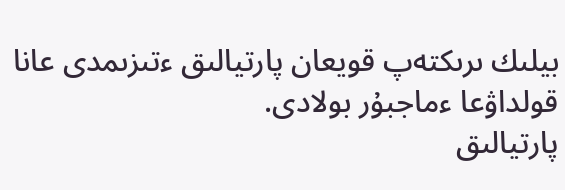بيلىك ىرىكتەپ قويعان پارتيالىق ءتىزىمدى عانا قولداۋعا ءماجبۇر بولادى.
پارتيالىق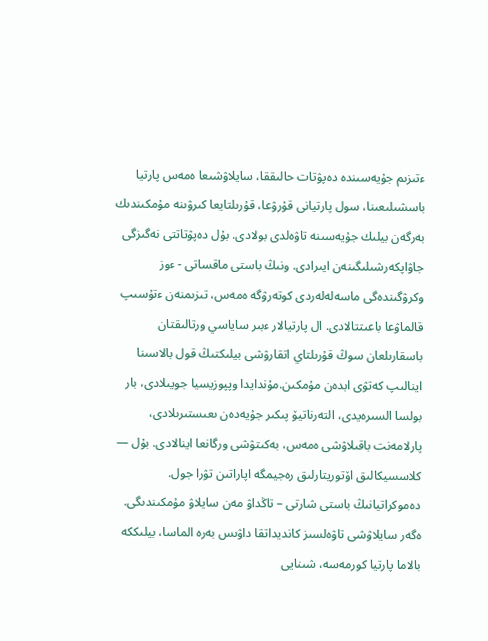ءتىزىم جۇيەسىندە دەپۋتات حالىققا، سايلاۋشىعا ەمەس پارتيا باسشىلىعىنا، سول پارتيانى قۇرۋعا، قۇرىلتايعا كىرۋىنە مۇمكىندىك بەرگەن بيلىك جۇيەسىنە تاۋەلدى بولادى. بۇل دەپۋتاتتى نەگىزگى جاۋاپكەرشىلىگىنەن ايىرادى. ونىڭ باستى ماقساتى - ءوز وكرۋگىندەگى ماسەلەلەردى كوتەرۋگە ەمەس، تىزىمنەن ءتۇسىپ قالماۋعا باعىتتالادى. ال پارتيالار ءبىر ساياسي ورتالىقتان باسقارىلعان سوڭ قۇرىلتاي اتقارۋشى بيلىكتىڭ قول بالاسىنا اينالىپ كەتۋى ابدەن مۇمكىن.مۇندايدا وپپوزيسيا جويىلادى، بار بولسا السىرەيدى، التەرناتيۆ پىكىر جۇيەدەن ىعىستىرىلادى، پارلامەنت باقىلاۋشى ەمەس، بەكىتۋشى ورگانعا اينالادى. بۇل — كلاسسيكالىق اۆتوريتارلىق رەجيمگە اپاراتىن تۋرا جول.
دەموكراتيانىڭ باستى شارتى – تاڭداۋ مەن سايلاۋ مۇمكىندىگى. ەگەر سايلاۋشى تاۋەلسىز كانديداتقا داۋىس بەرە الماسا، بيلىككە بالاما پارتيا كورمەسە، شىنايى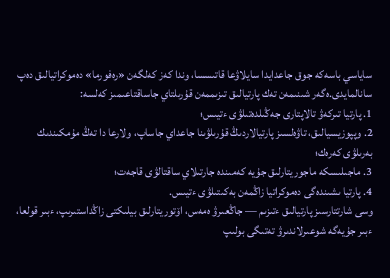ساياسي باسەكە جوق جاعدايدا سايلاۋعا قاتىسسا، وندا كەز كەلگەن «رەفورما» دەموكراتيالىق دەپ سانالمايدى.ەگەر شىنىمەن تەك پارتيالىق تىزىممەن قۇرىلتاي جاساقتاعىمىز كەلسە:
1. پارتيا تىركەۋ تالاپتارى جەڭىلدەتىلۋى ءتيىس؛
2. وپپوزيسيالىق، تاۋەلسىز پارتيالاردىڭ قۇرىلۋىنا جاعداي جاساپ، ولارعا دا تەڭ مۇمكىندىك بەرىلۋى كەرەك؛
3. ماجىلىسكە ماجوريتارلىق جۇيە كەمىندە جارتىلاي ساقتالۋى قاجەت؛
4. پارتيا ىشىندەگى دەموكراتيا زاڭمەن بەكىتىلۋى ءتيىس.
وسى شارتتارسىز پارتيالىق ءتىزىم — جاڭعىرۋ ەمەس، اۆتوريتارلىق بيلىكتى زاڭداستىرىپ، ءبىر قولعا، ءبىر جۇيەگە شوعىرلاندىرۋ تەتىگى بولىپ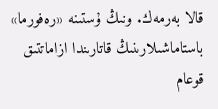قالا بەرمەك. ونىڭ ۇستىنە «رەفورما» باستاماشىلارىنىڭ قاتارىندا ازاماتتىق قوعام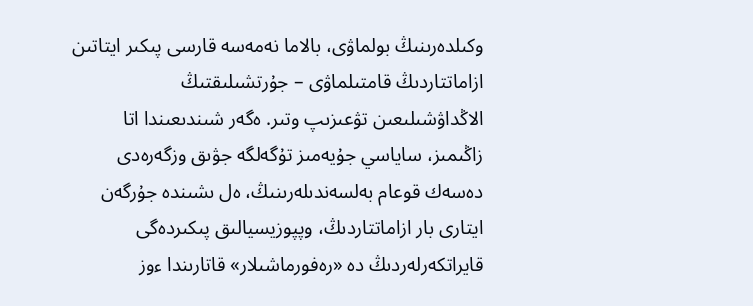وكىلدەرىنىڭ بولماۋى، بالاما نەمەسە قارسى پىكىر ايتاتىن ازاماتتاردىڭ قامتىلماۋى – جۇرتشىلىقتىڭ الاڭداۋشىلىعىن تۋعىزىپ وتىر. ەگەر شىندىعىندا اتا زاڭىمىز، ساياسي جۇيەمىز تۇگەلگە جۋىق وزگەرەدى دەسەك قوعام بەلسەندىلەرىنىڭ، ەل ىشىندە جۇرگەن ايتارى بار ازاماتتاردىڭ، وپپوزيسيالىق پىكىردەگى قايراتكەرلەردىڭ دە «رەفورماشىلار» قاتارىندا ءوز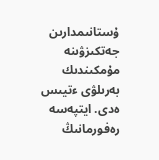ۇستانىمدارىن جەتكىزۋىنە مۇمكىندىك بەرىلۋى ءتيىس ەدى. ايتپەسە رەفورمانىڭ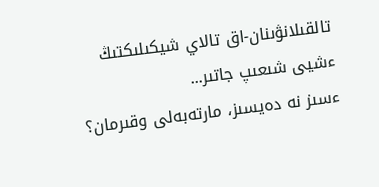تالقىلانۋىنان-اق تالاي شيكىلىكتىڭ ءشيى شىعىپ جاتىر...
ءسىز نە دەيسىز، مارتەبەلى وقىرمان؟